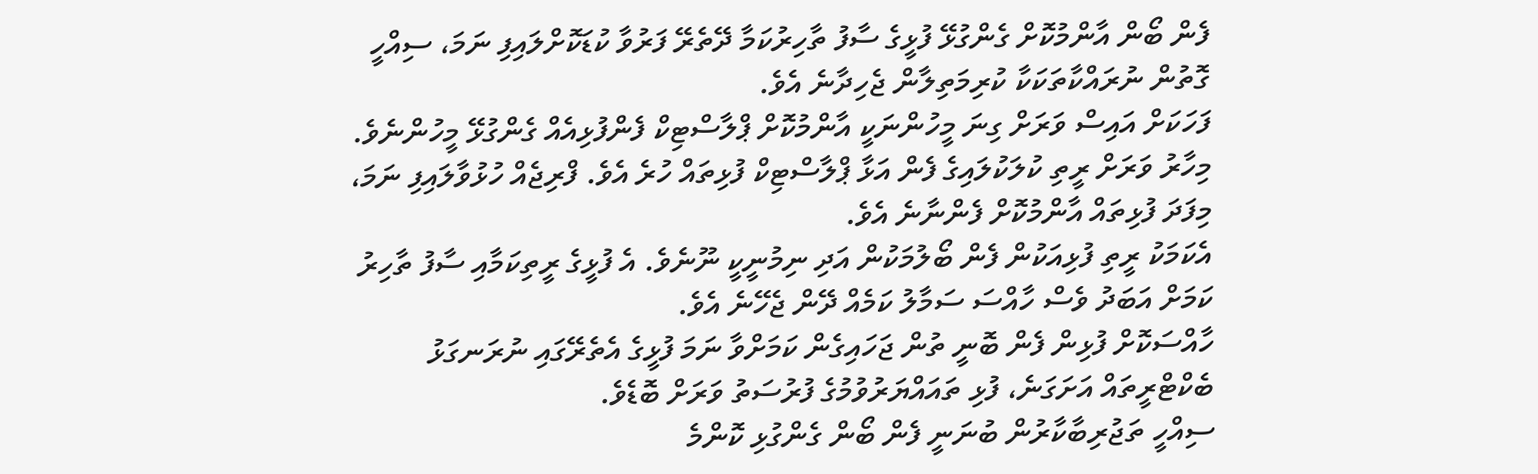ފެން ބޯން އާންމުކޮށް ގެންގުޅޭ ފުޅީގެ ސާފު ތާހިރުކަމާ ދޭތެރޭ ފަރުވާ ކުޑަކޮށްލައިފި ނަމަ، ސިއްހީ ގޮތުން ނުރައްކާތަކަކާ ކުރިމަތިލާން ޖެހިދާނެ އެވެ.
ފަހަކަށް އައިސް ވަރަށް ގިނަ މީހުންނަކީ އާންމުކޮށް ޕްލާސްޓިކް ފެންފުޅިއެއް ގެންގުޅޭ މީހުންނެވެ.
މިހާރު ވަރަށް ރީތި ކުލަކުލައިގެ ފެން އަޅާ ޕްލާސްޓިކް ފުޅިތައް ހުރެ އެވެ. ފްރިޖެއް ހުޅުވާލައިފި ނަމަ، މިފަދަ ފުޅިތައް އާންމުކޮށް ފެންނާނެ އެވެ.
އެކަމަކު ރީތި ފުޅިއަކުން ފެން ބޯލުމަކުން އަދި ނިމުނީކީ ނޫނެވެ. އެ ފުޅީގެ ރީތިކަމާއި ސާފު ތާހިރު ކަމަށް އަބަދު ވެސް ހާއްސަ ސަމާލު ކަމެއް ދޭން ޖެހޭނެ އެވެ.
ހާއްސަކޮށް ފުޅިން ފެން ބޮނީ ތުން ޖަހައިގެން ކަމަށްވާ ނަމަ ފުޅީގެ އެތެރޭގައި ނުރަނގަޅު ބެކްޓްރީތައް އަށަގަނެ، ފުޅި ތައައްޔަރުވުމުގެ ފުރުސަތު ވަރަށް ބޮޑެވެ.
ސިއްހީ ތަޖުރިބާކާރުން ބުނަނީ ފެން ބޯން ގެންގުޅި ކޮންމެ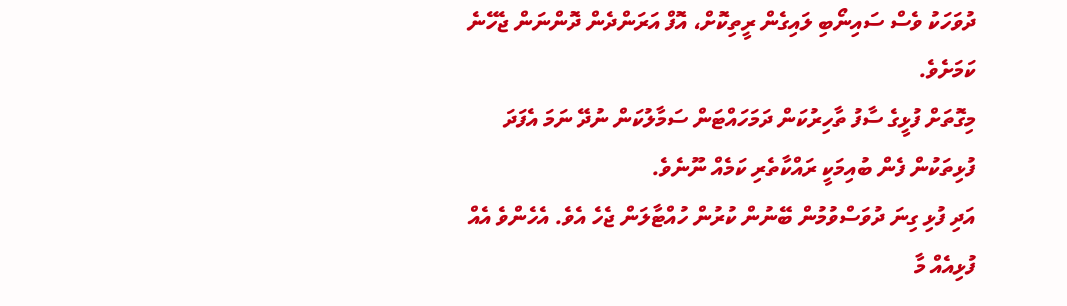ދުވަހަކު ވެސް ސައިނޯބި ލައިގެން ރީތިކޮށް، އޮފް އަރަންދެން ދޮންނަން ޖެހޭނެ ކަމަށެވެ.
މިގޮތަށް ފުޅީގެ ސާފު ތާހިރުކަން ދަމަހައްޓަން ސަމާލުކަން ނުދޭ ނަމަ އެފަދަ ފުޅިތަކުން ފެން ބުއިމަކީ ރައްކާތެރި ކަމެއް ނޫނެވެ.
އަދި ފުޅި ގިނަ ދުވަސްވުމުން ބޭނުން ކުރުން ހުއްޓާލަން ޖެހެ އެވެ. އެހެންވެ އެއް ފުޅިއެއް މާ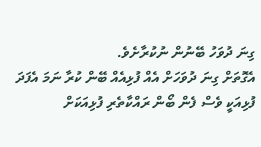ގިނަ ދުވަހު ބޭނުން ނުކުރާށެވެ.
އެގޮތަށް ގިނަ ދުވަހަށް އެއް ފުޅިއެއް ބޭން ކުރާ ނަމަ އެފަދަ ފުޅިއަކީ ވެސް ފެން ބޯން ރައްކާތެރި ފުޅިއަކަށް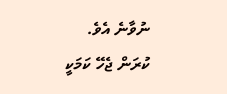ނުވާނެ އެވެ.
ކުރަން ޖެހޭ ކަމަކީ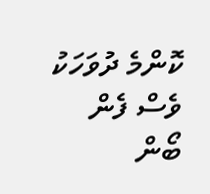ކޮންމެ ދުވަހަކު ވެސް ފެން ބޯން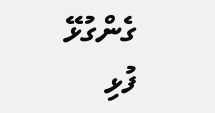ގެންގުޅޭ ފުޅި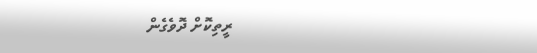ރީތިކޮށް ދޮވެގެން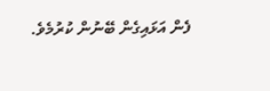ފެން އަޅައިގެން ބޭނުން ކުރުމެވެ.